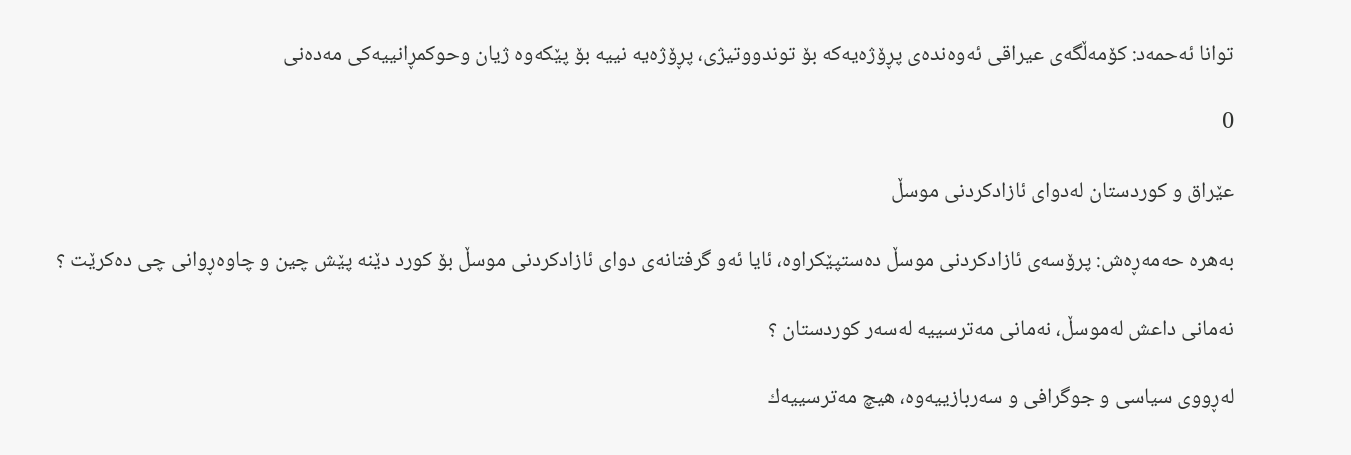توانا ئەحمەد: کۆمەڵگەی عیراقی ئەوەندەی پڕۆژەیەکە بۆ توندووتیژی، پڕۆژەیە نییە بۆ پێکەوە ژیان وحوکمڕانییەکی مەدەنی

0

عێراق و كوردستان له‌دوای ئازادكردنی موسڵ

بەهرە ‌حەمەڕەش: پرۆسه‌ی ئازادكردنی موسڵ ده‌ستپێكراوه‌، ئایا ئه‌و گرفتانه‌ی دوای ئازادكردنی موسڵ بۆ كورد دێنه‌ پێش چین و چاوه‌ڕوانی چی ده‌كرێت ؟

نه‌مانی داعش له‌موسڵ، نه‌مانی مه‌ترسییه‌ له‌سه‌ر كوردستان ؟

له‌ڕووی سیاسی و جوگرافی و سه‌ربازییه‌وه‌، هیچ مه‌ترسییه‌ك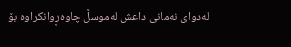له‌دوای نه‌مانی داعش له‌موسڵ چاوه‌ڕوانكراوه‌ بۆ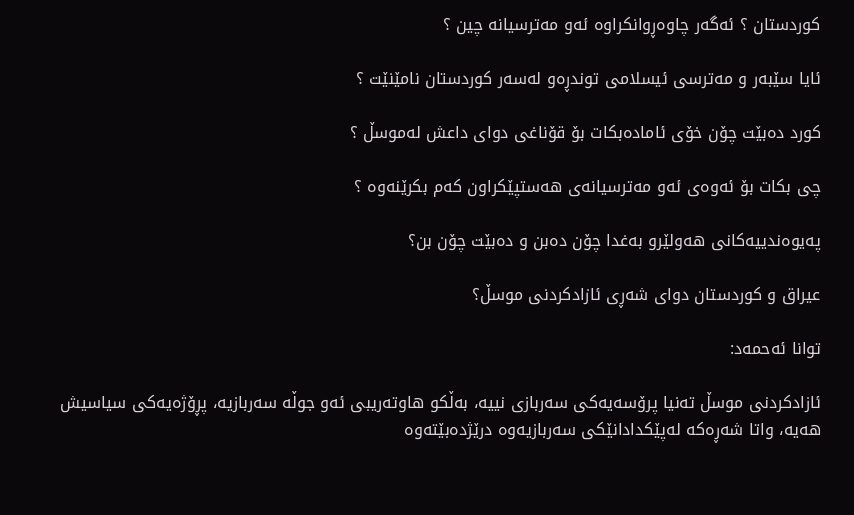كوردستان ؟ ئه‌گه‌ر چاوه‌ڕوانكراوه‌ ئه‌و مه‌ترسیانه‌ چین ؟

ئایا سێبه‌ر و مه‌ترسی ئیسلامی توندڕه‌و له‌سه‌ر كوردستان نامێنێت ؟

كورد ده‌بێت چۆن خۆی ئاماده‌بكات بۆ قۆناغی دوای داعش له‌موسڵ ؟

چی بكات بۆ ئه‌وه‌ی ئه‌و مه‌ترسیانه‌ی هه‌ستپێكراون كه‌م بكرێنه‌وه‌ ؟

په‌یوه‌ندییه‌كانی هه‌ولێرو به‌غدا چۆن ده‌بن و ده‌بێت چۆن بن؟

عیراق و کوردستان دوای شەڕی ئازادکردنی موسڵ؟

توانا ئەحمەد:

ئازادكردنی موسڵ تەنیا پرۆسەیەكی سەربازی نییە، بەڵكو هاوتەریبی ئەو جوڵە سەربازیە، پڕۆژەیەكی سیاسیش هەیە، واتا شەڕەكە لەپێكدادانێكی سەربازیەوە درێژدەبێتەوە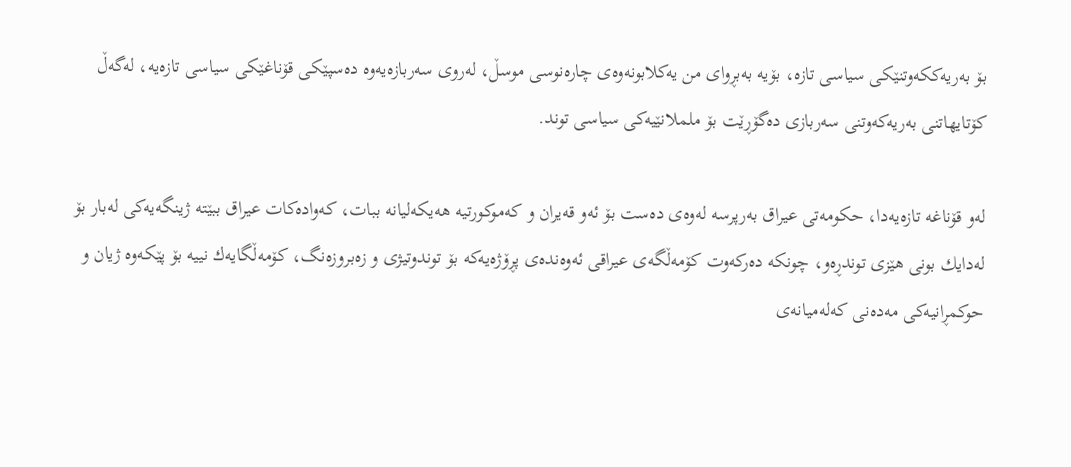بۆ بەریەكکەوتنێكی سیاسی تازە، بۆیە بەبڕوای من یەكلابونەوەی چارەنوسی موسڵ، لەروی سەربازەیەوە دەسپێكی قۆناغێكی سیاسی تازەیە، لەگەڵ كۆتایهاتنی بەریەكەوتنی سەربازی دەگۆڕێت بۆ ململانێیەكی سیاسی توند.

لەو قۆناغە تازەیەدا، حكومەتی عیراق بەرپرسە لەوەی دەست بۆ ئەو قەیران و كەموكورتیە هەیكەلیانە ببات، كەوادەكات عیراق ببێتە ژینگەیەكی لەبار بۆ لەدایك بونی هێزی توندڕەو، چونكە دەركەوت كۆمەڵگەی عیراقی ئەوەندەی پڕۆژەیەكە بۆ توندوتیژی و زەبروزەنگ، كۆمەڵگایەك نییە بۆ پێكەوە ژیان و حوكمڕانیەكی مەدەنی كەلەمیانەی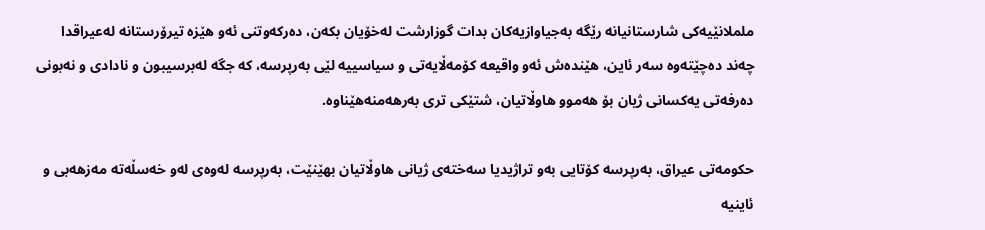ململانێیەكی شارستانیانە رێگە بەجیاوازیەكان بدات گوزارشت لەخۆیان بكەن، دەركەوتنی ئەو هێزە تیرۆرستانە لەعیراقدا چەند دەچێتەوە سەر ئاین، هێندەش ئەو واقیعە كۆمەڵایەتی و سیاسییە لێی بەرپرسە، كە جگە لەبرسیبون و نادادی و نەبونی دەرفەتی یەكسانی ژیان بۆ هەموو هاوڵاتیان، شتێكی تری بەرهەمنەهێناوە.

حكومەتی عیراق، بەرپرسە كۆتایی بەو تراژیدیا سەختەی ژیانی هاوڵاتیان بهێنێت، بەرپرسە لەوەی لەو خەسڵەتە مەزهەبی و ئاینیە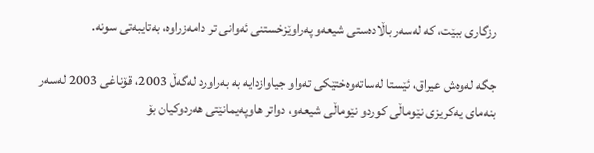رزگاری ببێت، كە لەسەر باڵادەستی شیعەو پەراوێزخستنی ئەوانی تر دامەزراوە، بەتایبەتی سونە.

جگە لەوەش عیراق، ئێستا لەساتەوەختێكی تەواو جیاوازدایە بە بەراورد لەگەڵ 2003، قۆناغی 2003 لەسەر بنەمای یەكریزی نێوماڵی كوردو نێوماڵی شیعەو، دواتر هاوپەیمانێتی هەردوكیان بۆ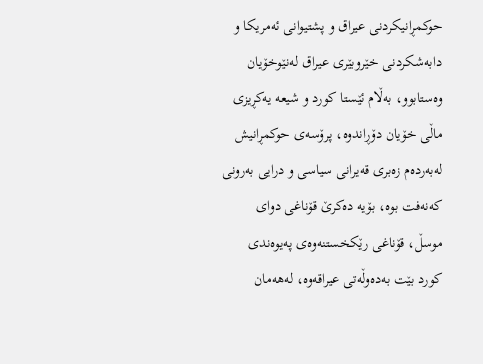حوكمڕانیكردنی عیراق و پشتیوانی ئەمریكا و دابەشكردنی خێروبێری عیراق لەنێوخۆیان وەستابوو، بەڵام ئێستا كورد و شیعە یەكڕیزی ماڵی خۆیان دۆڕاندوە، پرۆسەی حوكمڕانیش لەبەردەم زەبری قەیرانی سیاسی و درایی بەرونی كەنەفت بوە، بۆیە دەكرێ قۆناغی دوای موسڵ، قۆناغی رێكخستنەوەی پەیوەندی كورد بێت بەدەوڵەتی عیراقەوە، لەهەمان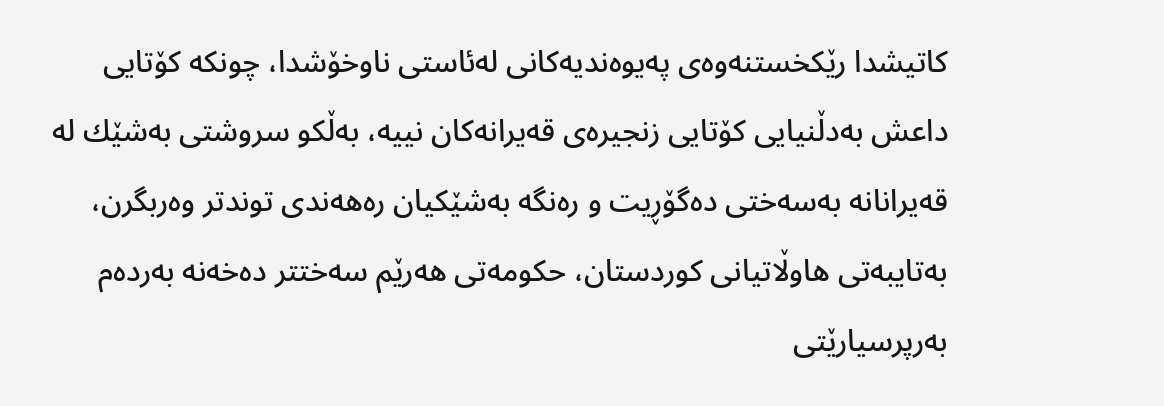كاتیشدا رێكخستنەوەی پەیوەندیەكانی لەئاستی ناوخۆشدا، چونكە كۆتایی داعش بەدڵنیایی كۆتایی زنجیرەی قەیرانەكان نییە، بەڵكو سروشتی بەشێك لە قەیرانانە بەسەختی دەگۆڕیت و رەنگە بەشێكیان رەهەندی توندتر وەربگرن، بەتایبەتی هاوڵاتیانی كوردستان، حكومەتی هەرێم سەختتر دەخەنە بەردەم بەرپرسیارێتی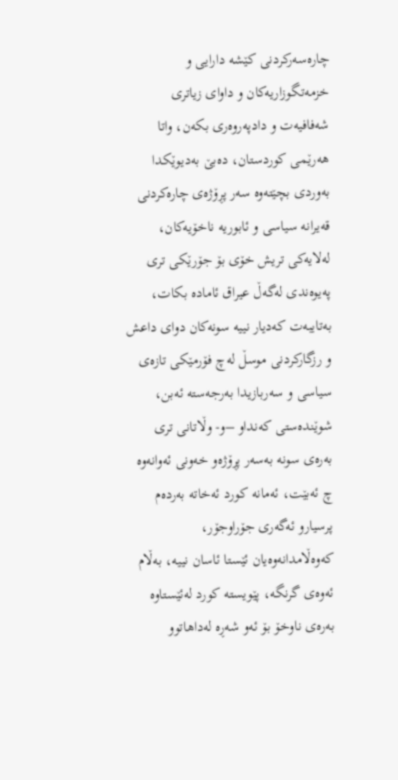چارەسەركردنی كێشە دارایی و خزمەتگوزاریەكان و داوای زیاتری شەفافیەت و دادپەروەری بكەن، واتا هەرێمی كوردستان، دەبێ بەدیوێكدا بەوردی بچێتەوە سەر پڕۆژەی چارەكردنی قەیرانە سیاسی و ئابوریە ناخۆیەكان، لەلایەكی تریش خۆی بۆ جۆرێكی تری پەیوەندی لەگەڵ عیراق ئامادە بكات، بەتایبەت كەدیار نییە سونەكان دوای داعش و رزگاركردنی موسڵ لەچ فۆرمێكی تازەی سیاسی و سەربازیدا بەرجەستە ئەبن، شوێندەستی كەنداو –و- وڵاتانی تری بەرەی سونە بەسەر پڕۆژەو خەونی ئەوانەوە چ ئەبێت، ئەمانە كورد ئەخاتە بەردەم پرسیارو ئەگەری جۆراوجۆر، كەوەڵامدانەوەیان ئێستا ئاسان نییە، بەڵام ئەوەی گرنگە، پێویستە كورد لەئێستاوە بەرەی ناوخۆ بۆ ئەو شەڕە لەداهاتوو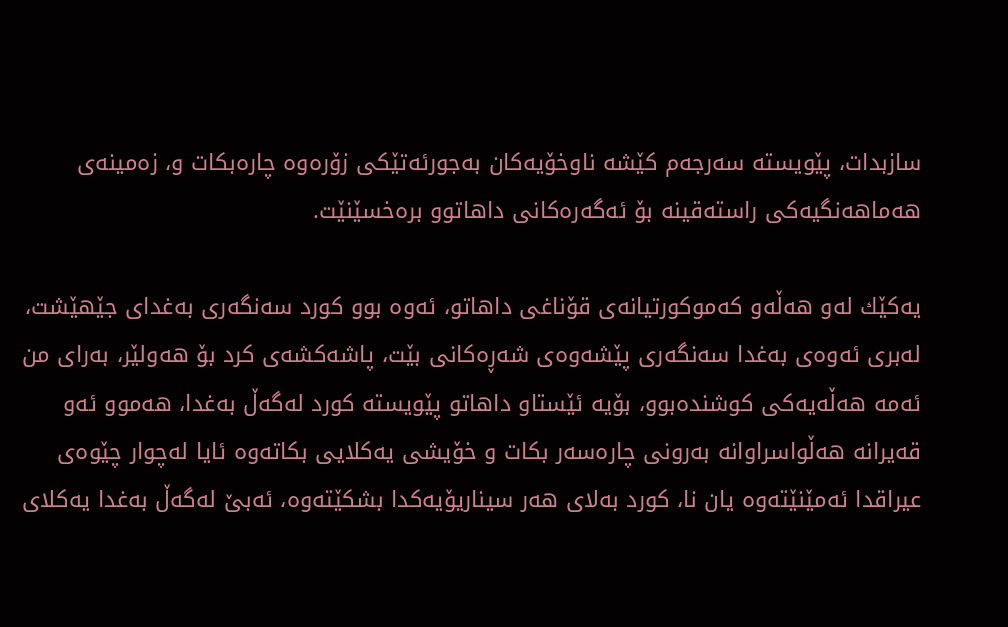سازبدات، پێویستە سەرجەم كێشە ناوخۆیەكان بەجورئەتێكی زۆرەوە چارەبكات و، زەمینەی هەماهەنگیەكی راستەقینە بۆ ئەگەرەكانی داهاتوو برەخسێنێت.

یەكێك لەو هەڵەو كەموكورتیانەی قۆناغی داهاتو، ئەوە بوو كورد سەنگەری بەغدای جێهێشت، لەبری ئەوەی بەغدا سەنگەری پێشەوەی شەڕەكانی بێت، پاشەكشەی كرد بۆ هەولێر، بەرای من ئەمە هەڵەیەكی کوشندەبوو، بۆیە ئێستاو داهاتو پێویستە كورد لەگەڵ بەغدا، هەموو ئەو قەیرانە هەڵواسراوانە بەرونی چارەسەر بكات و خۆیشی یەكلایی بكاتەوە ئایا لەچوار چێوەی عیراقدا ئەمێنێتەوە یان نا، كورد بەلای هەر سیناریۆیەكدا بشكێتەوە، ئەبێ لەگەڵ بەغدا یەكلای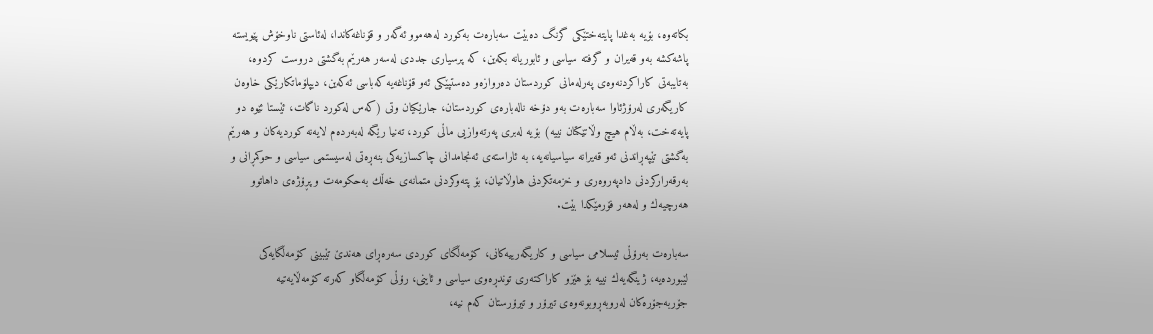بكاتەوە، بۆیە بەغدا پایتەختێكی گرنگ دەبێت سەبارەت بەكورد لەهەموو ئەگەر و قۆناغەكاندا، لەئاستی ناوخۆش پێویستە پاشەكشە بەو قەیران و گرفتە سیاسی و ئابوریانە بكەین، كە پرسیاری جددی لەسەر هەرێم بەگشتی دروست كردوە، بەتایبەتی كاراكردنەوەی پەرلەمانی كوردستان دەروازەو دەستپێكی ئەو قۆناغەیە كەباسی ئەكەین، دیپلۆماتكارێكی خاوەن كاریگەری لەرۆژئاوا سەبارەت بەو دۆخە نالەبارەی كوردستان، جارێكیان وتی (كەس لەكورد ناگات، ئێستا ئێوە دو پایەتەخت، بەڵام هیچ وڵاتێكتان نییە) بۆیە لەبری پەرتەوازیی ماڵی كورد، تەنیا رێگە لەبەردەم لایەنە كوردیەكان و هەرێم بەگشتی تێپەڕاندنی ئەو قەیرانە سیاسیانەیە، بە ئاراستەی ئەنجامدانی چاكسازیەكی بنەڕەتی لەسیستمی سیاسی و حوكمڕانی و بەرقەراركردنی دادپەروەری و خزمەتكردنی هاوڵاتیان، بۆ پتەوكردنی متمانەی خەڵك بەحكومەت و پڕۆژەی داهاتوو هەرچیەك و لەهەر فۆرمێكدا بێت.

سەبارەت بەرۆڵی ئیسلامی سیاسی و كاریگەرییەكانی، كۆمەڵگای كوردی سەرەڕای هەندێ تێبینی كۆمەڵگایەكی لێبوردەیە، ژینگەیەك نییە بۆ هێزو كاراكتەری توندڕەوی سیاسی و ئاینی، رۆڵی كۆمەڵگاو كەرتە كۆمەڵایەتیە جۆربەجۆرەكان لەروبەڕوبونەوەی تیرۆر و تیرۆرستان كەم نیە،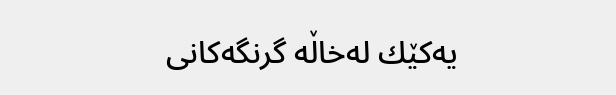یەكێك لەخاڵە گرنگەكانی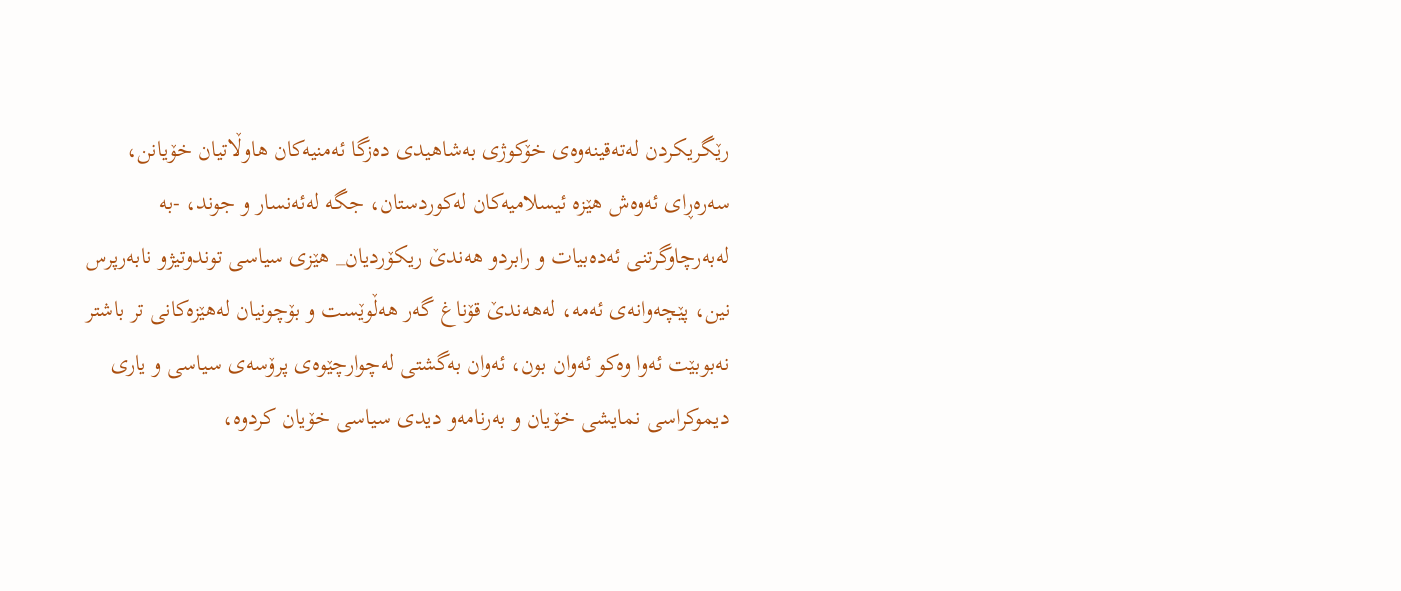رێگریكردن لەتەقینەوەی خۆكوژی بەشاهیدی دەزگا ئەمنیەكان هاوڵاتیان خۆیانن، سەرەڕای ئەوەش هێزە ئیسلامیەكان لەكوردستان، جگە لەئەنسار و جوند، -بە لەبەرچاوگرتنی ئەدەبیات و رابردو هەندێ ریكۆردیان_ هێزی سیاسی توندوتیژو نابەرپرس نین، پێچەوانەی ئەمە، لەهەندێ قۆناغ گەر هەڵوێست و بۆچونیان لەهێزەكانی تر باشتر نەبوبێت ئەوا وەكو ئەوان بون، ئەوان بەگشتی لەچوارچێوەی پرۆسەی سیاسی و یاری دیموكراسی نمایشی خۆیان و بەرنامەو دیدی سیاسی خۆیان كردوە،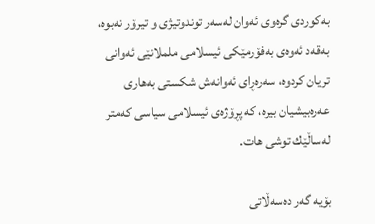بەكوردی گرەوی ئەوان لەسەر توندوتیژی و تیرۆر نەبوە، بەقەد ئەوەی بەفۆرمێكی ئیسلامی ململانێی ئەوانی تریان كردوە، سەرەڕای ئەوانەش شكستی بەهاری عەرەبیشیان بیرە، كە پڕۆژەی ئیسلامی سیاسی كەمتر لەساڵێك توشی هات.

بۆیە گەر دەسەڵاتی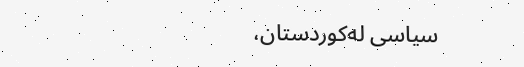سیاسی لەكوردستان،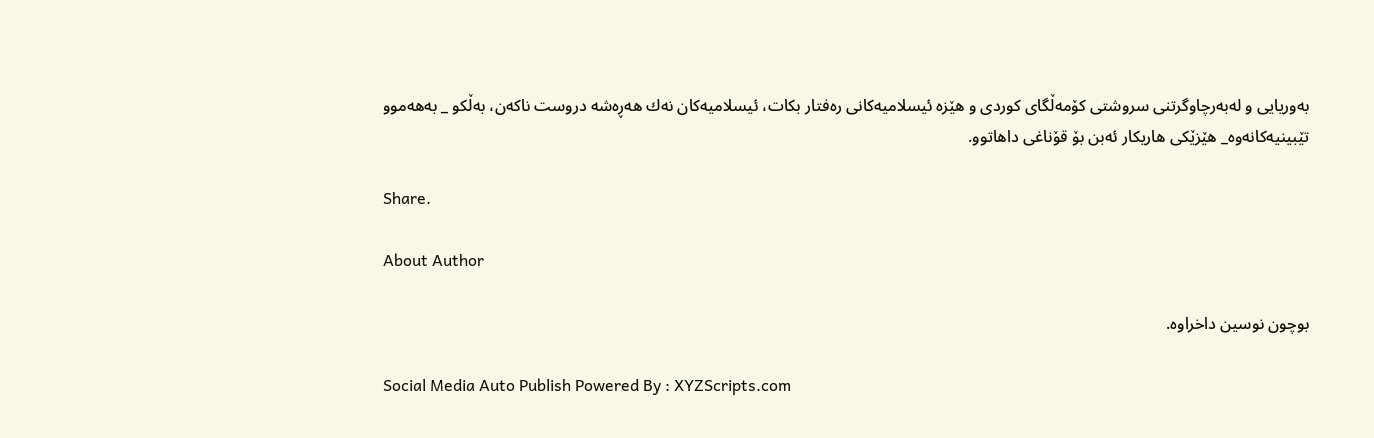بەوریایی و لەبەرچاوگرتنی سروشتی كۆمەڵگای كوردی و هێزە ئیسلامیەكانی رەفتار بكات، ئیسلامیەكان نەك هەڕەشە دروست ناكەن، بەڵكو _ بەهەموو تێبینیەكانەوە_ هێزێكی هاریكار ئەبن بۆ قۆناغی داهاتوو.

Share.

About Author

بوچون نوسین داخراوە.

Social Media Auto Publish Powered By : XYZScripts.com